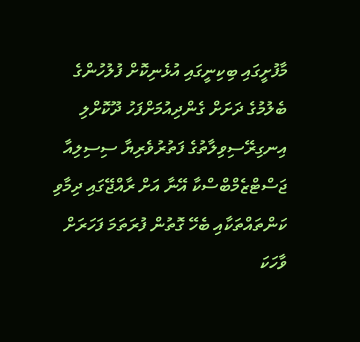މާފުށީގައި ބިކިނީގައި އުޅެނިކޮށް ފުލުހުންގެ ބެލުމުގެ ދަށަށް ގެންދިއުމަށްފަހު ދޫކޮށްލި އިނގިރޭސިވިލާތުގެ ފަތުރުވެރިޔާ ސިސިލިއާ ޖަސްޓްޒެމްބްސްކާ އޭނާ އަށް ރާއްޖޭގައި ދިމާވި ކަންތައްތަކާއި ބެހޭ ގޮތުން ފުރަތަމަ ފަހަރަށް ވާހަކަ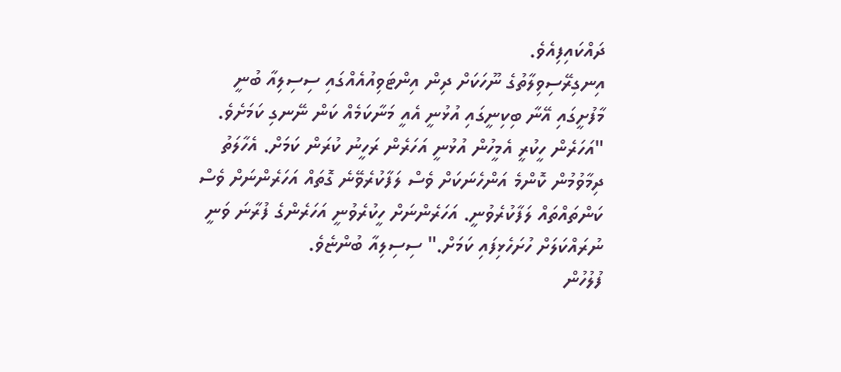ދައްކައިފިއެވެ.
އިނގިރޭސިވިލާތުގެ ނޫހަކަށް ދިން އިންޓަވިއުއެއްގައި ސިސިލިއާ ބުނީ މާފުށީގައި އޭނާ ބިކިނީގައި އުޅުނީ އެއީ މަނާކަމެއް ކަން ނޭނގި ކަމަށެވެ.
"އަހަރެން ހީކުރީ އެމީހުން އުޅުނީ އަހަރެން ރަހީނު ކުރަން ކަމަށް. އެހާލަތު ދިމާވުމުން ކޮންމެ އަންހެނަކަށް ވެސް ލަފާކުރެވޭނެ ގޮތައް އަހަރެންނަށް ވެސް ކަންތައްތައް ލަފާކުރެވުނީ. އަހަރެންނަށް ހީކުރެވުނީ އަހަރެންގެ ފުރާނަ ވަނީ ނުރައްކަލަށް ހުށަހެޅިފައި ކަމަށް." ސިސިލިއާ ބުންޏެވެ.
ފުލުހުން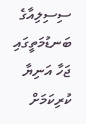ސިސިލިއާގެ ބަނޑުމަތީގައި ޖަހާ އަނިޔާ ކުރިކަމަށް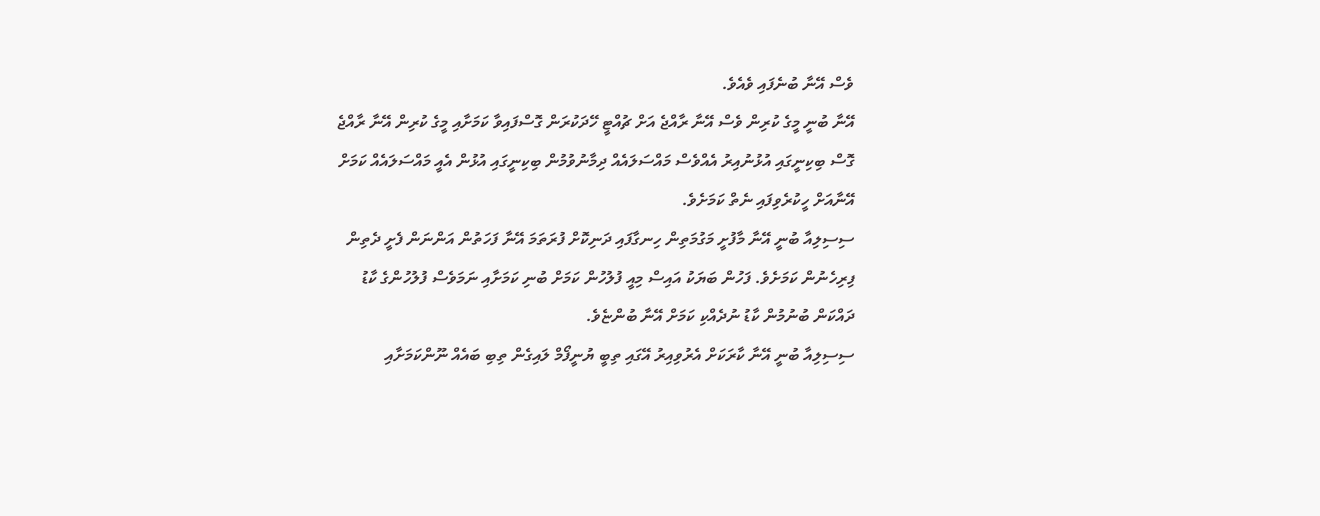ވެސް އޭނާ ބުނެފައި ވެއެވެ.
އޭނާ ބުނީ މީގެ ކުރިން ވެސް އޭނާ ރާއްޖެ އަށް ޗުއްޓީ ހޭދަކުރަން ގޮސްފައިވާ ކަމަށާއި މީގެ ކުރިން އޭނާ ރާއްޖެ ގޮސް ބިކިނީގައި އުޅުނުއިރު އެއްވެސް މައްސަލައެއް ދިމާނުވުމުން ބިކިނީގައި އުޅުން އެއީ މައްސަލައެއް ކަމަށް އޭނާއަށް ހީކުރެވިފައި ނެތް ކަމަށެވެ.
ސިސިލިއާ ބުނީ އޭނާ މާފުށީ މަގުމަތިން ހިނގާފައި ދަނިކޮށް ފުރަތަމަ އޭނާ ފަހަތުން އަންނަން ފެށީ ދެތިން ފިރިހެނުން ކަމަށެވެ. ފަހުން ބަޔަކު އައިސް މިއީ ފުލުހުން ކަމަށް ބުނި ކަމަށާއި ނަމަވެސް ފުލުހުންގެ ކާޑު ދައްކަން ބުނުމުން ކާޑު ނުދެއްކި ކަމަށް އޭނާ ބުންޏެވެ.
ސިސިލިއާ ބުނީ އޭނާ ކާރަކަށް އެރުވިއިރު އޭގައި ތިބީ ޔުނީފޯމް ލައިގެން ތިބި ބައެއް ނޫންކަމަށާއި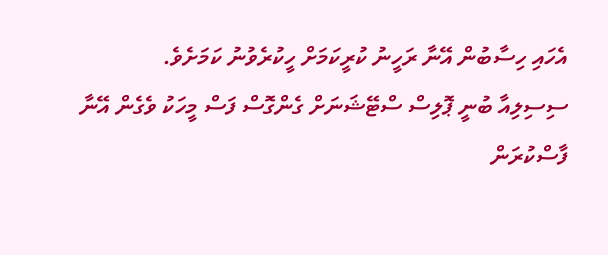އެހައި ހިސާބުން އޭނާ ރަހީނު ކުރީކަމަށް ހީކުރެވުނު ކަމަށެވެ.
ސިސިލިއާ ބުނީ ޕޮލިސް ސްޓޭޝަނަށް ގެންގޮސް ފަސް މީހަކު ވެގެން އޭނާ ފާސްކުރަން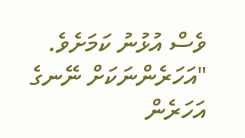ވެސް އުޅުނު ކަމަށެވެ.
"އަހަރެންނަކަށް ނޭނގެ އަހަރެން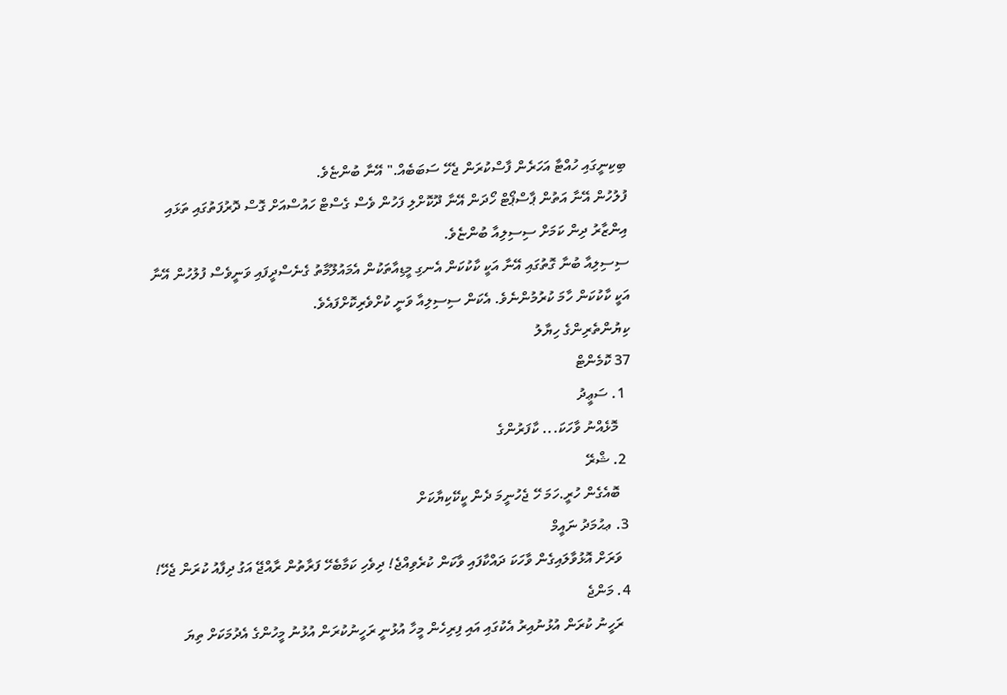ބިކިނީގައި ހުއްޓާ އަހަރެން ފާސްކުރަން ޖެހޭ ސަބަބެއް." އޭނާ ބުންޏެވެ.
ފުލުހުން އޭނާ އަތުން ޕާސްޕޯޓް ހޯދަން އޭނާ ދޫކޮށްލި ފަހުން ވެސް ގެސްޓް ހައުސްއަށް ގޮސް ދޮރުފަތުގައި ތަޅައި އިންޒާރު ދިން ކަމަށް ސިސިލިއާ ބުންޏެވެ.
ސިސިލިއާ ބުނާ ގޮތުގައި އޭނާ އަކީ ކާކުކަން އެނގި މީޑިއާތަކުން އެމައުލޫމާތު ގެނެސްދީފައި ވަނީވެސް ފުލުހުން އޭނާ އަކީ ކާކުކަން ހާމަ ކުރުމުންނެވެ. އެކަން ސިސިލިއާ ވަނީ ކުށްވެރިކޮށްފައެވެ.
ކިޔުންތެރިންގެ ހިޔާލު
37 ކޮމެންޓް
  1. ސަޢީދު
    މޮޅެއްނު ވާހަކަ... ކާފަރުންގެ
  2. ޝްރޭ
    ބޮއެގެން ހުރީ.ހަމަ ހޭ ޖެހުނީމަ ދެން ކީކޭކިޔާކަށް
  3. ޢޙުމަދު ނައީމް
    ވަރަށް އޮޅުވާލައިގެން ވާހަކަ ދައްކާފައި ވާކަން ކުރެވިއްޖެ! ދިވެހި ކަމާބެހޭ ފަރާތުން ރާއްޖޭ އަގު ދިފާއު ކުރަން ޖެހޭ!
  4. މަންޖެ
    ރަހީނު ކުރަން އުޅުނުއިރު އެކުގައި އައި ފިރިހެން މީހާ އުޅުނީ ރަހީނުކުރަން އުޅުނު މީހުންގެ އެދުމަކަށް ތިޔަ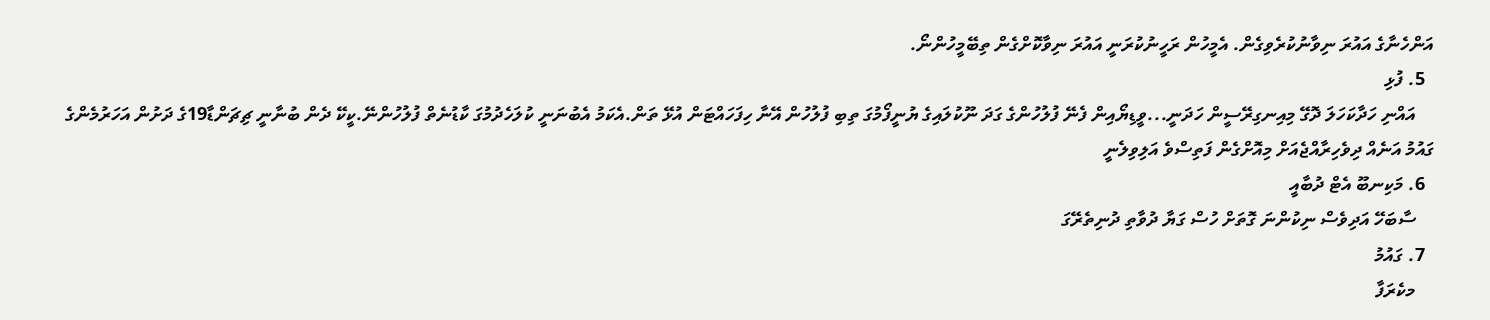އަންހެނާގެ އައުރަ ނިވާނުކުރެވިގެން. އެމީހުން ރަހީނުކުރަނީ އައުރަ ނިވާކޮށްގެން ތިބޭމީހުންނޯ.
  5. ފުޅި
    އައްނި ހަދާކަހަލަ ދޮގޭ މިއިނގިރޭސީން ހަދަނީ...ވީޑިޔޯއިން ފެނޭ ފުލުހުންގެ ގަދަ ނޫކުލައިގެ ޔުނީފޯމުގަ ތިބި ފުލުހުން އޭނާ ހިފަހައްޓަން އުޅޭ ތަން.އެކަމު އެބުނަނީ ކުލަހެދުމުގަ ކާޑުނެތް ފުލުހުންނޭ.ކީކޭ ދެން ބުނާނީ ޗިޗަންޑާ19ގެ ދަށުން އަހަރުމެންގެ ގައުމު އަނެއް ދިވެހިރާއްޖެއަށް މިއޮށްގެން ފަތިސްވެ އަލިވިލެނީ
  6. މަކިނބޫ އެޓް ދުބާއީ
    ސާބަހޭ އަދިވެސް ނިކުންނަ ގޮތަށް ހުސް ގަޔާ ދުވާތި ދުނިތެރޭގަ
  7. ގައުމު
    މކެރަފާ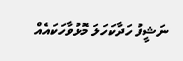ނަޝީފު ހަދާކަހަލަ މޮޅުވާހަކައެއް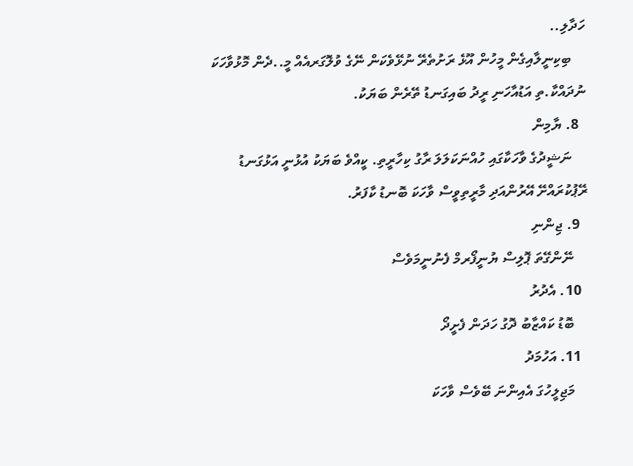ހަދާލި..
    ބިކިނީލާއިގެން މީހުން އޫޅެ ރަށުތެރޭ ނުޅޭވެކަން ނޭގެ ވުލޮގަރއެއް މީ..ދެން މޮޅުވާހަކަ ނުދައްކާ.ތި އަޑުއާހަނި ރީދު ބައިގަނޑު ތޭރެން ބަޔަކު.
  8. ޔާމިން
    ނަޝީދުގެ ވާހަކާގައި ހުއްނަކަލަލަ ރާގު ކިހާރީތި. ކީއްވެ ބަޔަކު އުޅުނީ އަޅުގަނޑު ރޭޕުކުރައްށޭ އޭރުންއަދި މާރީތިވީސް ވާހަކަ ބޮނޑު ކާފަރު.
  9. ޖިންނި
    ނޭންގޭތަ ޕޮލިސް ޔުނީފޯރމް ފެނުނީމަވެސް
  10. އެދުރު
    ބޮޑު ކައްޒާބު ދޮގު ހަދަން ފެށީދޯ
  11. އަހުމަދު
    މަޖިލީހުގަ އެއިންނަ ބޭވެސް ވާހަކަ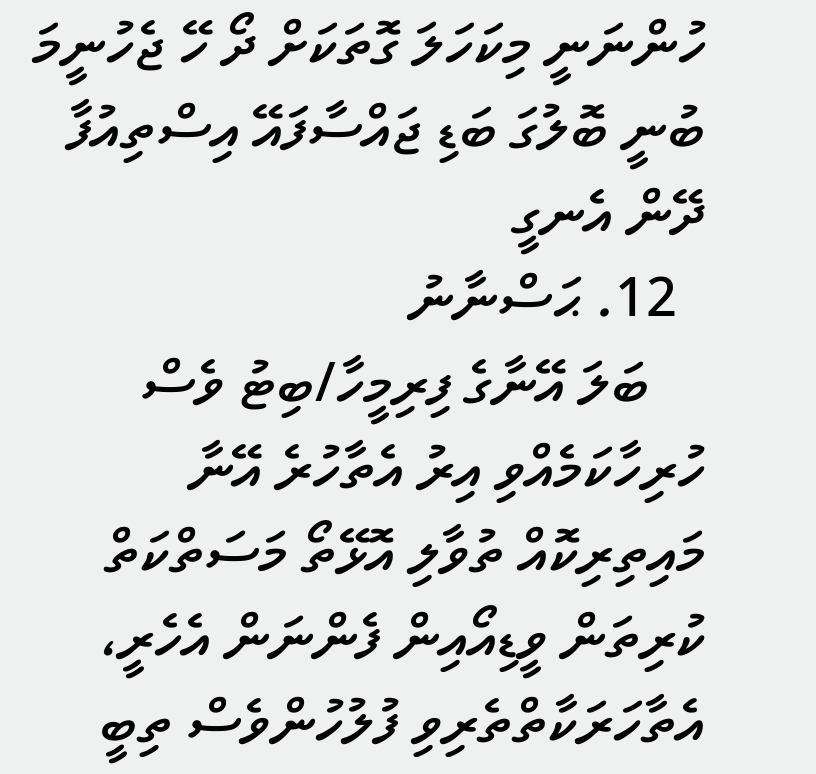ހުންނަނީ މިކަހަލަ ގޮތަކަށް ދޯ ހޭ ޖެހުނީމަ ބުނީ ބޮލުގަ ބަޑި ޖައްސާފައޭ އިސްތިއުފާ ދޭން އެނގީ
  12. ޙަސްނާނު
    ބަލަ އޭނާގެ ފިރިމީހާ/ބިޓު ވެސް ހުރިހާކަމެއްވި އިރު އެތާހުރެ އޭނާ މައިތިރިކޮއް ތުވާލި އޮޅޭތޯ މަސަތްކަތް ކުރިތަން ވީޑިއޯއިން ފެންނަން އެހެރީ، އެތާހަރަކާތްތެރިވި ފުލުހުންވެސް ތިބީ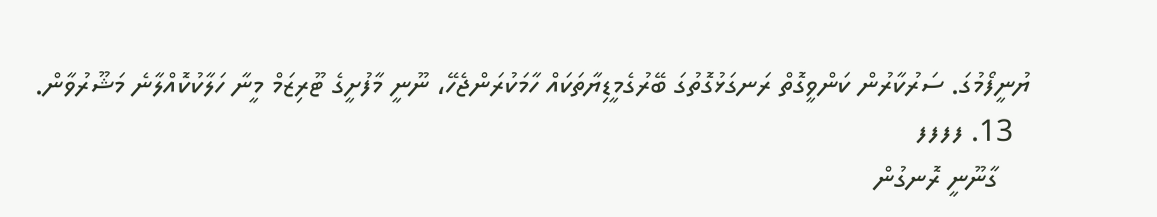ޔުނީފޯމުގަ. ސަރުކާރުން ކަންވީގޮތް ރަނގަޅުގޮތުގަ ބޭރުގެމީޑިޔާތަކައް ހާމަކުރަންޖެހޭ، ނޫނީ މާފުށީގެ ޓޫރިޒަމް މީނާ ހަލާކުކޮއްލާނެ މަޝޫރުވާން.
  13. ފފފފ
    ގާނޫނީ ރޮނގުން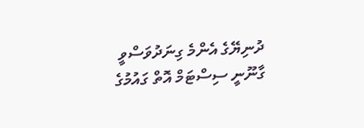ދުނިޔޭގެ އެންމެ ގިނަދުވަސްވީ ގާނޫނީ ސިސްޓަމް އޮތް ގައުމުގެ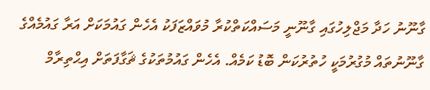ގާނޫނު ހަދާ މަޖްލިހުގައި ގާނޫނީ މަސައްކަތްކުރާ މުވައްޒަފަކު އެހެން ގައުމަކަށް އަރާ ގައުމެއްގެ ގާނޫނުތައް މުގުރުމަކީ ހުތުރުކަން ބޮޑު ކަމެއް. އެހެން ގައުމުތަކުގެ ޘަގާފަތަށް އިޙްތިރާމް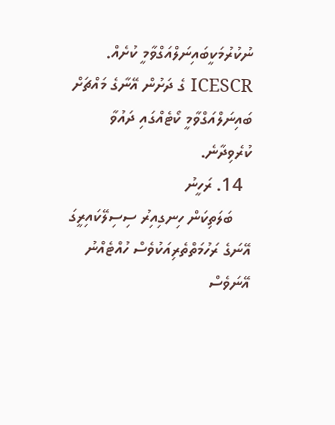ނުކުރުމަކީބައިނަލްއަގްވާމީ ކުށެއް. ICESCR ގެ ދަށުން އޭނާގެ މައްޗަށް ބައިނަލްއަގްވާމީ ކޯޓެއްގައި ދައުވާ ކުރެވިދާނެ.
  14. ރަހީނު
    ބަލަތިކަން ހިނގިއިރު ސިސިލޭކައިރީގަ އޭނަގެ ރަހުމަތްތެރިއަކުވެސް ހުއްޓެއްނު އޭނަވެސް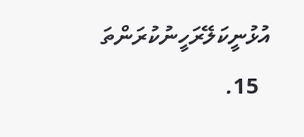އުޅުނީކަލޭރަހީނުކުރަންތަ
  15.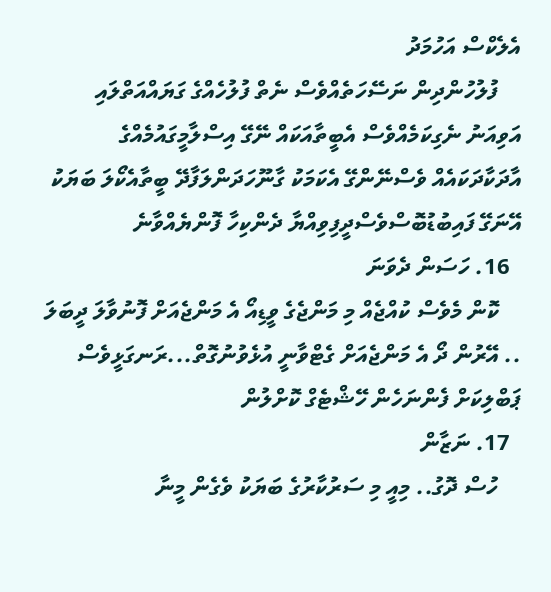އެލެކްސް އަހުމަދު
    ފުލުހުންދިން ނަސޭހަތެއްވެސް ނެތް ފުލުހެއްގެ ގަޔައްއަތްލައި އަވިއަނު ނެގިކަމެއްވެސް އެބީތާއަކައް ނޭގޭ އިސްލާމީގައުމެއްގެ އާދަކާދަކައެއް ވެސްނޭންގޭ އެކަމަކު ގާނޫހަދަންލަފާދޭ ބީތާއެކޯލަ ބަޔަކު އޭނަގޭ ފައިބުޑުބޮސްވެސްދީފިވިއްޔާ ދެންކިހާ ފޮންޔެއްވާނެ
  16. ހަސަން ދެވަނަ
    ކޮން މެވެސް ކުއްޖެއް މި މަންޖެގެ ވީޑިއޯ އެ މަންޖެއަށް ފޮނުވާލަ ދީބަލަ .. އޭރުން ދޯ އެ މަންޖެއަށް ގެޓްވާނީ އުޅެވުނުގޮތް...ރަނގަޅީވެސް ޕަބްލިކަށް ފެންނަހެން ހޭޝްޓެގް ކޮށްލުން
  17. ނަޒާން
    ހުސް ދޮގު.. މިއީ މި ސަރުކާރުގެ ބަޔަކު ވެގެން މީނާ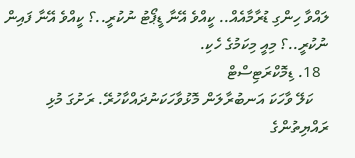ލައްވާ ހިންގި ޑުރާމާއެއް.. ކީއްވެ އޭނާ ޑީޕޯޓު ނުކުރީ..؟ ކީއްވެ އޭނާ ފައިން ނުކުރީ..؟ މިއީ މިކަމުގެ ހެކި.
  18. ޑިމޮކްރަޓިސްޓް
    ކަލޭ ވާހަކަ އަނބުރާލަން މޮޅުވާހަކަނުދައްކާހުރޭ. ރަށުގަ މުޅި ރައްޔިތުންގެ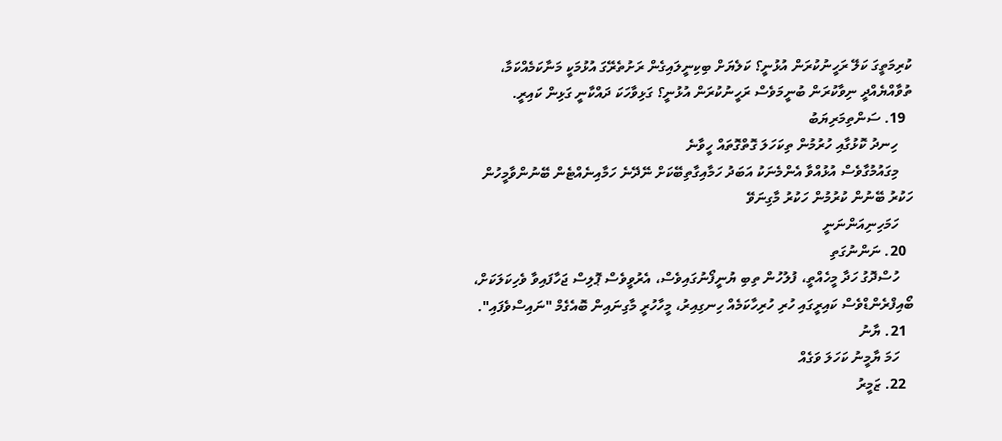ކުރިމަތީގަ ކަލޭ ރަހީނުކުރަން އުޅުނީ؟ ކަލެޔަށް ބިކިނީލައިގެން ރަށުތެރޭގަ އުޅުމަކީ މަނާކަމެއްކަމާ، ތުވާއްޔެއްދީ ނިވާކުރަން ބުނީމަވެސް ރަހީނުކުރަން އުޅުނީ؟ ގަޅިވާހަކަ ދައްކާނީ ގަޅިން ކައިރީ.
  19. ސަންތިމަރިޔަބު
    ހިނދު ކޮޅުގާއި ހުރުމުން ތިކަހަލަ ގޮތްގޮތައް ހީވާނެ
    މިގައުމުގާވެސް އުޅުއްވާ އެންމެނަކު އަބަދު ހަމާއިގާތިބޭކަށް ނޭދޭނެ ހަމާއިނެއްޓެން ބޭނުންވާމީހުން ހަކުރު ބޭނުން ކުރުމުން ހަކުރު މާގިނަވޭ
    ހަމަހިނިއަންނަނީ
  20. ނަންނުގަތި
    ހުސްދޮގު ހަދާ މީހެއްތީ، ފުލުހުން ތިބި ޔުނީފޯނުގައިވެސް، އެރުވީވެސް ޕޮލިސް ޖަހާފައިވާ ވެހިކަލަކަށް، ބޯއިފްރެންޑްވެސް ކައިރީގައި ހުރި ހުރިހާކަމެއް ހިނގިއިރު، މީހާހުރީ މާގިނައިން ބޮއެގެމް "ނައިސްވެފައި".
  21. ޔާނު
    ހަމަ ޔާމީނު ކަހަލަ ވަގެއް
  22. ޒަމީރު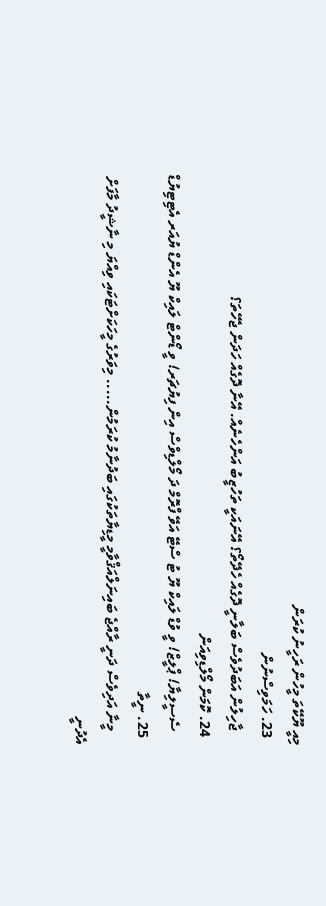މިއީ ޔޫކޭތަ މީހުން ރަހީނު ކުރަން
  23. ހަމަވިސްނުން
    ޖާހިލުން އަބަދުވެސް ބަލާނީ ދޮގެއް ހެދޭތޯ؟ އޭނައަކީ ތަހުޒީބު އަންހެނެއް. އޭނާ ދޮގެއް ހަދަން ޖެހޭތަ؟
  24. ކޮމަން މޯލްޑިވިއަން
    ސެސީލިޔާ! ޕްލީޒް! ވީ ވުޑް ލައިކް ޔޫ ޓު ސްޓޭ އަވޭ ފްރޮމް ދަ މޯލްޑިވްސް އިން ފިޔުޗަރ! ވީ ޑޯންޓް ލައިކް ޔޫ އެންޑް ޔުއަރ އެޓިޓިޔުޑް
  25. ނީތާ
    މީނާ އަދިވެސް ދަނީ ރާއްޖެ ބައިނަލްއަޤްވާމީ މީޑިޔާތަކުގައި ބަދުނާމު ކުރަމުން..... މިވަރުގެ މީހަކަށްޓަކައި ވިއްޔަ މި ނާޝީދު މާފަށް އެދުނީ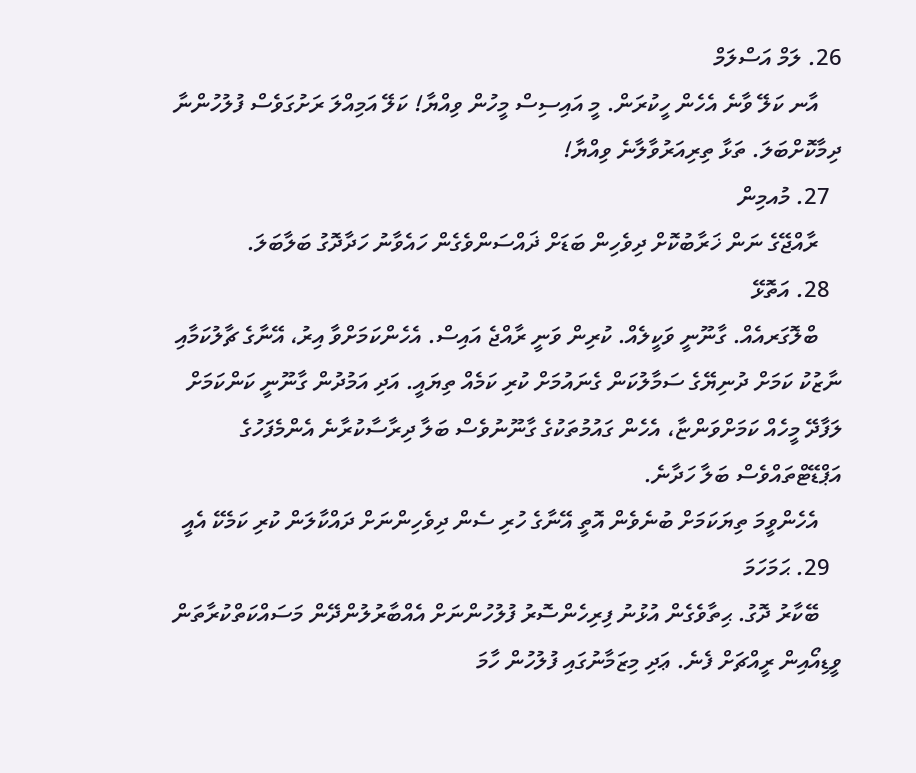26. ލަމް އަސްލަމް
    އާނ ކަލޭ ވާނެ އެހެން ހީކުރަން. މީ އައިސިސް މީހުން ވިއްޔާ! ކަލޭ އަމިއްލަ ރަށުގަވެސް ފުލުހުންނާ ދިމާކޮށްބަލަ. ތަޅާ ތިރިއަރުވާލާނެ ވިއްޔާ!
  27. މުއމިން
    ރާއްޖޭގެ ނަން ޚަރާބުކޮށް ދިވެހިން ބަޑަށް ޛައްސަންވެގެން ހައެވާނު ހަދާދޮގު ބަލާބަލަ.
  28. އަތޮޅޭ
    ބްލޮގަރއެއް. ގާނޫނީ ވަކީލެއް. ކުރިން ވަނީ ރާއްޖެ އައިސް. އެހެންކަމަށްވާ އިރު، އޭނާގެ ޗާލުކަމާއި ނާޒުކު ކަމަށް ދުނިޔޭގެ ސަމާލުކަން ގެނައުމަށް ކުރި ކަމެއް ތިޔައީ. އަދި އަމުދުން ގާނޫނީ ކަންކަމަށް ލަފާދޭ މީހެއް ކަމަށްވަންޏާ، އެހެން ގައުމުތަކުގެ ގާނޫނުވެސް ބަލާ ދިރާސާކުރާނެ އެންމެފަހުގެ އަޕްޑޭޓްތައްވެސް ބަލާ ހަދާނެ.
    އެހެންވީމަ ތިޔަކަމަށް ބުނެވެން އޮތީ އޭނާގެ ހުރި ސެން ދިވެހިންނަށް ދައްކާލަން ކުރި ކަމެކޭ އެއީ
  29. ޙަމަހަމަ
    ބޭކާރު ދޮގު. ޙިތާވެގެން އުޅުނު ފިރިހެންސޮރު ފުލުހުންނަށް އެއްބާރުލުންދޭން މަސައްކަތްކުރާތަން ވީޑިއޯއިން ރީއްޗަށް ފެނެ. ޢަދި މިޒަމާނުގައި ފުލުހުން ހާމަ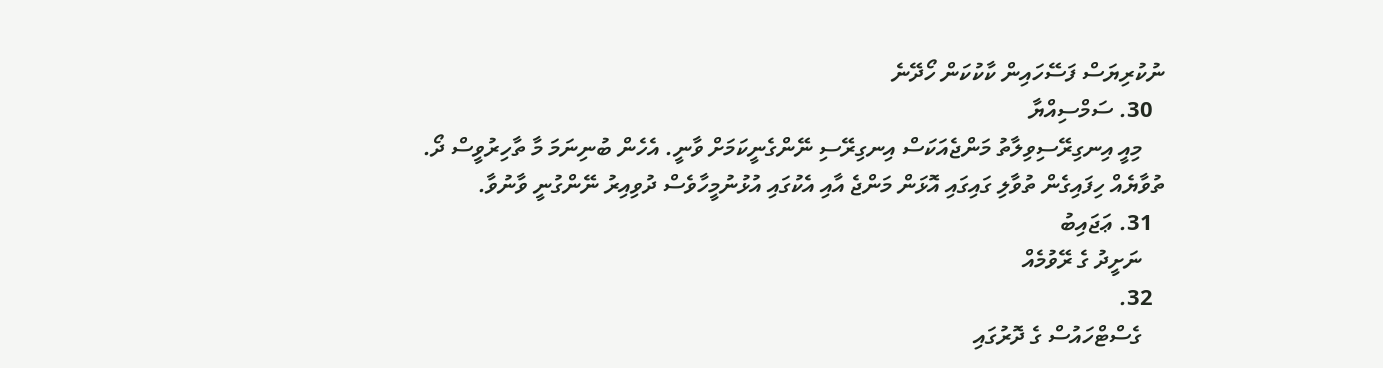ނުކުރިޔަސް ފަސޭހައިން ކާކުކަން ހޯދޭނެ
  30. ސަމްސިއްޔާ
    މިއީ އިނގިރޭސިވިލާތު މަންޖެއަކަސް އިނގިރޭސި ނޭންގެނީކަމަށް ވާނީ. އެހެން ބުނިނަމަ މާ ތާހިރުވީސް ދޯ. ތުވާޔެއް ހިފައިގެން ތުވާލި ގައިގައި އޮޅަން މަންޖެ އާއި އެކުގައި އުޅުނުމީހާވެސް ދުވިއިރު ނޭންގުނީ ވާނުވާ.
  31. ޢަޖައިބު
    ނަށީދު ގެ ރޭވުމެއް
  32.
    ގެސްޓްހައުސް ގެ ދޮރުގައި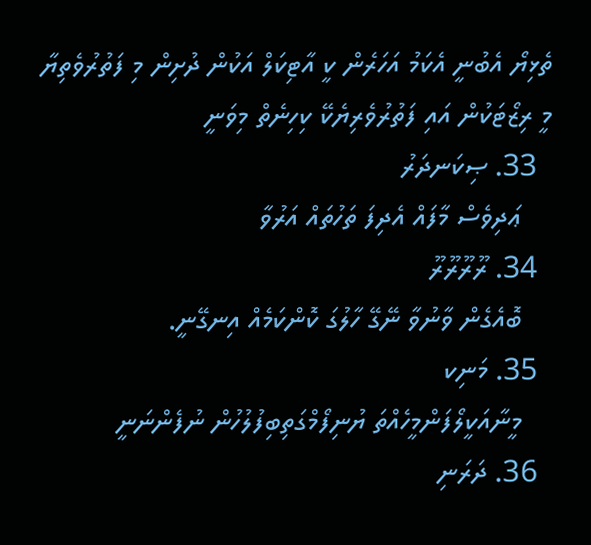ތެޅިޔޯ އެބުނީ އެކަމު އަހަރެން ކީ އާޓިކަލް އަކުން ދުށިން މި ފަތުރުވެތިޔާ މީ ރިޒޯޓަކުން އައި ފަތުރުވެރިޔެކޭ ކިހިނެތް މިވަނީ
  33. ޞިކަނދަރު
    ޢަދިވެސް މާފައް އެދިފަ ތަހުތައް އަރުވާ
  34. ރޫރޫރޫރޫ
    ބޮއެގެން ވާނުވާ ނޭގޭ ހާލުގަ ކޮންކަމެއް އިނގޭނީ.
  35. މަނިކ
    މީނާއަކީލޯފަންމީހެއްތަ ޔުނިފޯމްގަތިބިފުލުހުން ނުފެންނަނީ
  36. ދަރަނި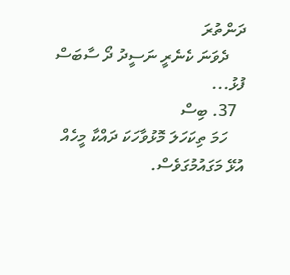ދަންތުރަ
    ދެވަނަ ކެނެރީ ނަސީދު ދޯ ސާބަސް ފުޅު...
  37. ބިސް
    ހަމަ ތިކަހަލަ މޮޅުވާހަކަ ދައްކާ މީހެއް އުޅޭ މަގައުމުގަވެސް.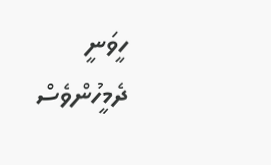ހީވަނީ ދެމީހުންވެސް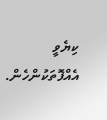ކިޔެވީ އެއްފޮތަކުންހެން.